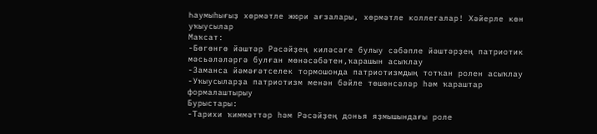Һаумыһығыҙ хөрмәтле жюри ағзалары, хөрмәтле коллегалар! Хәйерле көн уҡыусылар
Маҡсат:
-Бөгөнгө йәштәр Рәсәйҙең киләсәге булыу сәбәпле йәштәрҙең патриотик мәсьәләләргә булған мөнәсәбәтен,ҡарашын асыҡлау
-Заманса йәмәғәтселек тормошонда патриотизмдың тотҡан ролен асыҡлау
-Уҡыусыларҙа патриотизм менән бәйле төшөнсәләр һәм ҡараштар формалаштырыу
Бурыстары:
-Тарихи ҡиммәттәр һәм Рәсәйҙең донья яҙмышындағы роле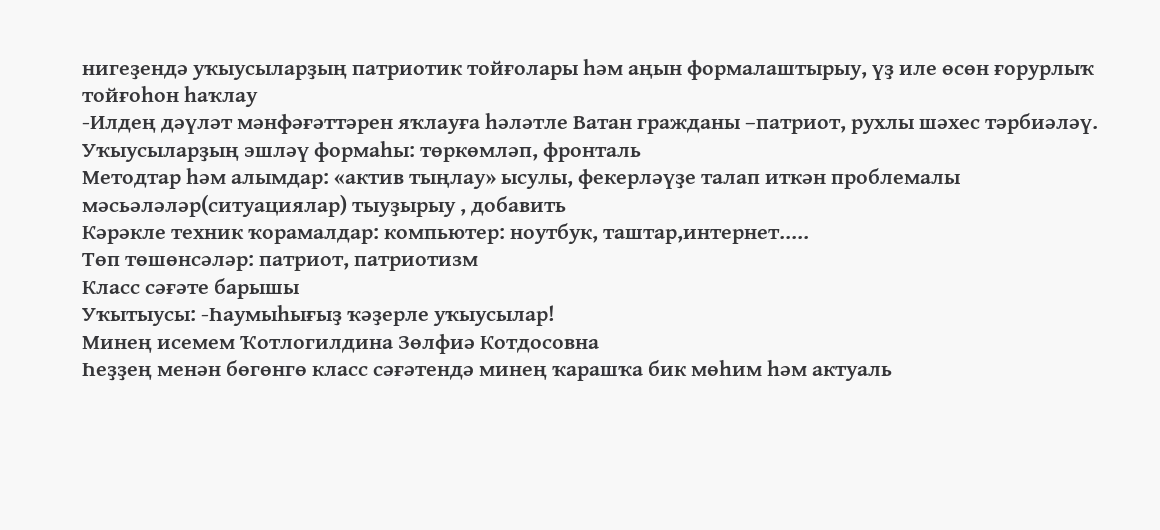нигеҙендә уҡыусыларҙың патриотик тойғолары һәм аңын формалаштырыу, үҙ иле өсөн ғорурлыҡ тойғоһон һаҡлау
-Илдең дәүләт мәнфәғәттәрен яҡлауға һәләтле Ватан гражданы –патриот, рухлы шәхес тәрбиәләү.
Уҡыусыларҙың эшләү формаһы: төркөмләп, фронталь
Методтар һәм алымдар: «актив тыңлау» ысулы, фекерләүҙе талап иткән проблемалы мәсьәләләр(ситуациялар) тыуҙырыу , добавить
Кәрәкле техник ҡорамалдар: компьютер: ноутбук, таштар,интернет.....
Төп төшөнсәләр: патриот, патриотизм
Класс сәғәте барышы
Уҡытыусы: -Һаумыһығыҙ ҡәҙерле уҡыусылар!
Минең исемем Ҡотлогилдина Зөлфиә Котдосовна
Һеҙҙең менән бөгөнгө класс сәғәтендә минең ҡарашҡа бик мөһим һәм актуаль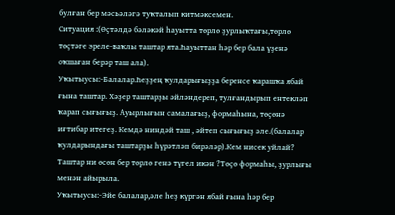булған бер мәсьәләгә туҡталып китмәксемен.
Ситуация :(Өҫтәлдә бәләкәй һауытта төрлө ҙурлыҡтағы,төрлө төҫтәге эреле-ваҡлы таштар ята.Һауыттан һәр бер бала үҙенә оҡшаған берәр таш ала).
Уҡытыусы:-Балалар.Һеҙҙең ҡулдарығыҙҙа беренсе ҡарашҡа ябай ғына таштар. Хәҙер таштарҙы әйләндереп, тулғандырып ентекләп ҡарап сығығыҙ. Ауырлығын самалағыҙ, формаһына, төҫөнә иғтибар итегеҙ. Кемдә ниндәй таш , әйтеп сығығыҙ әле.(балалар ҡулдарындағы таштарҙы һүрәтләп бирәләр).Кем нисек уйлай? Таштар ни өсөн бер төрлө генә түгел икән ?Төҫө формаһы, ҙурлығы менән айырыла.
Уҡытыусы:-Эйе балалар,әле һеҙ күргән ябай ғына һәр бер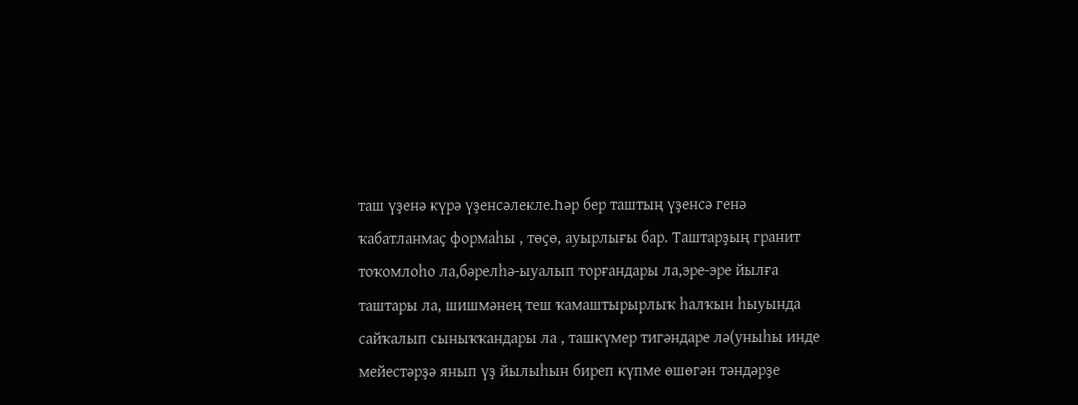таш үҙенә күрә үҙенсәлекле.Һәр бер таштың үҙенсә генә ҡабатланмаҫ формаһы , төҫө, ауырлығы бар. Таштарҙың гранит тоҡомлоһо ла,бәрелһә-ыуалып торғандары ла,эре-эре йылға таштары ла, шишмәнең теш ҡамаштырырлыҡ һалҡын һыуында сайҡалып сыныҡҡандары ла , ташкүмер тигәндаре лә(уныһы инде мейестәрҙә янып үҙ йылыһын биреп күпме өшөгән тәндәрҙе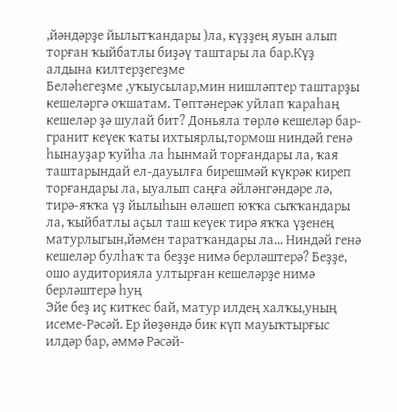,йәндәрҙе йылытҡандары )ла, күҙҙең яуын алып торған ҡыйбатлы биҙәү таштары ла бар.Күҙ алдына килтерҙегеҙме
Беләһегеҙме ,уҡыусылар,мин нишләптер таштарҙы кешеләргә оҡшатам. Төптәнерәк уйлап ҡараһаң кешеләр ҙә шулай бит? Доньяла төрлө кешеләр бар-гранит кеүек ҡаты ихтыярлы,тормош ниндәй генә һынауҙар ҡуйһа ла һынмай торғандары ла, ҡая таштарындай ел-дауылға бирешмәй күкрәк киреп торғандары ла, ыуалып саңға әйләнгәндәре лә, тирә-яҡҡа үҙ йылыһын өләшеп юҡҡа сыҡҡандары ла, ҡыйбатлы аҫыл таш кеүек тирә яҡҡа үҙенең матурлыгын,йәмен таратҡандары ла... Ниндәй генә кешеләр булһаҡ та беҙҙе нимә берләштерә? Беҙҙе, ошо аудиторияла ултырған кешеләрҙе нимә берләштерә һуң
Эйе беҙ иҫ киткес бай, матур илдең халҡы,уның исеме-Рәсәй. Ер йөҙөндә бик күп мауыҡтырғыс илдәр бар, әммә Рәсәй-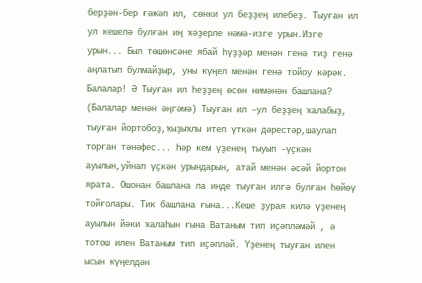берҙән-бер ғәжәп ил, сөнки ул беҙҙең илебеҙ. Тыуған ил ул кешелә булған иң ҡәҙерле нәмә-изге урын.Изге урын... Был төшөнсәне ябай һүҙҙәр менән генә тиҙ генә аңлатып булмайҙыр, уны күңел менән генә тойоу кәрәк. Балалар! Ә Тыуған ил һеҙҙең өсөн нимәнән башлана? (Балалар менән әңгәмә) Тыуған ил –ул беҙҙең ҡалабыҙ, тыуған йортобоҙ,ҡыҙыҡлы итеп үткән дәрестәр,шаулап торған тәнәфес... Һәр кем үҙенең тыуып –үҫкән ауылын,уйнап үҫкән урындарын, атай менән әсәй йортон ярата. Ошонан башлана ла инде тыуған илгә булған һөйөү тойғолары. Тик башлана ғына...Кеше ҙурая килә үҙенең ауылын йәки ҡалаһын ғына Ватаным тип иҫәпләмәй , ә тотош илен Ватаным тип иҫәпләй. Үҙенең тыуған илен ысын күңелдән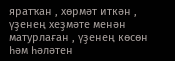яратҡан , хөрмәт иткән , үҙенең хеҙмәте менән матурлаған , үҙенең көсөн һәм һәләтен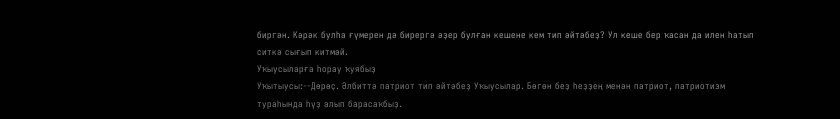биргән. Кәрәк булһа ғүмерен дә бирергә әҙер булған кешене кем тип әйтәбеҙ? Ул кеше бер ҡасан да илен һатып ситкә сығып китмәй.
Уҡыусыларға һорау ҡуябыҙ
Уҡытыусы:--Дөрөҫ. Әлбиттә патриот тип әйтәбеҙ Уҡыусылар. Бөгөн беҙ һеҙҙең менән патриот, патриотизм тураһында һүҙ алып барасаҡбыҙ.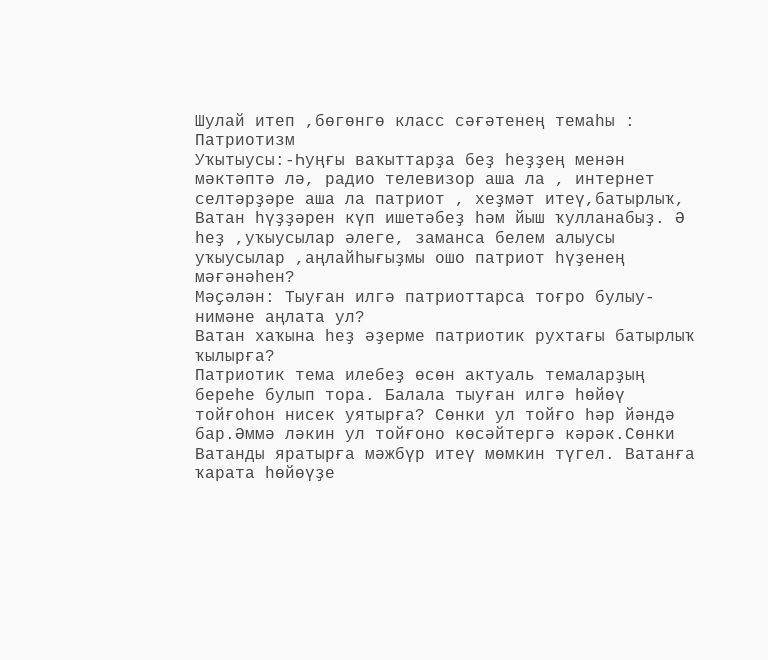Шулай итеп ,бөгөнгө класс сәғәтенең темаһы : Патриотизм
Уҡытыусы:-Һуңғы ваҡыттарҙа беҙ һеҙҙең менән мәктәптә лә, радио телевизор аша ла , интернет селтәрҙәре аша ла патриот , хеҙмәт итеү,батырлыҡ, Ватан һүҙҙәрен күп ишетәбеҙ һәм йыш ҡулланабыҙ. Ә һеҙ ,уҡыусылар әлеге, заманса белем алыусы уҡыусылар ,аңлайһығыҙмы ошо патриот һүҙенең мәғәнәһен?
Мәҫәлән: Тыуған илгә патриоттарса тоғро булыу- нимәне аңлата ул?
Ватан хаҡына һеҙ әҙерме патриотик рухтағы батырлыҡ ҡылырға?
Патриотик тема илебеҙ өсөн актуаль темаларҙың береһе булып тора. Балала тыуған илгә һөйөү тойғоһон нисек уятырға? Сөнки ул тойғо һәр йәндә бар.Әммә ләкин ул тойғоно көсәйтергә кәрәк.Сөнки Ватанды яратырға мәжбүр итеү мөмкин түгел. Ватанға ҡарата һөйөүҙе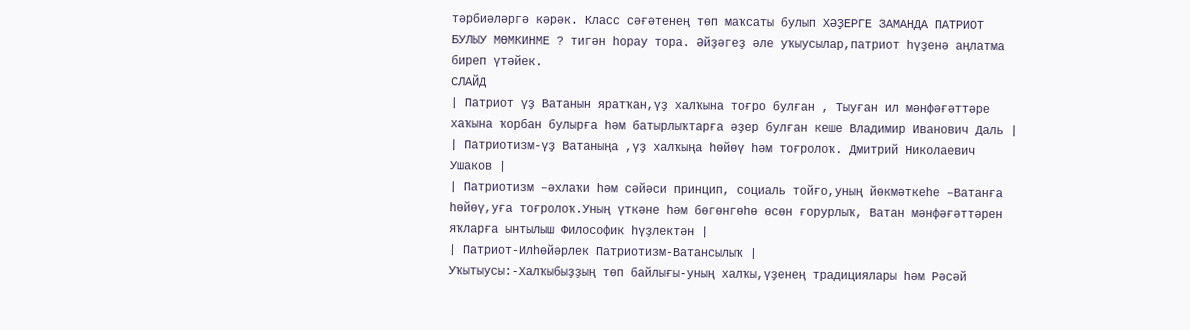тәрбиәләргә кәрәк. Класс сәғәтенең төп маҡсаты булып ХӘҘЕРГЕ ЗАМАНДА ПАТРИОТ БУЛЫУ МӨМКИНМЕ ? тигән һорау тора. Әйҙәгеҙ әле уҡыусылар,патриот һүҙенә аңлатма биреп үтәйек.
СЛАЙД
| Патриот үҙ Ватанын яратҡан,үҙ халҡына тоғро булған , Тыуған ил мәнфәғәттәре хаҡына ҡорбан булырға һәм батырлыҡтарға әҙер булған кеше Владимир Иванович Даль |
| Патриотизм-үҙ Ватаныңа ,үҙ халҡыңа һөйөү һәм тоғролоҡ. Дмитрий Николаевич Ушаков |
| Патриотизм –әхлаҡи һәм сәйәси принцип, социаль тойғо,уның йөкмәткеһе –Ватанға һөйөү,уға тоғролоҡ.Уның үткәне һәм бөгөнгөһө өсөн ғорурлыҡ, Ватан мәнфәғәттәрен яҡларға ынтылыш Философик һүҙлектән |
| Патриот-Илһөйәрлек Патриотизм-Ватансылыҡ |
Уҡытыусы:-Халҡыбыҙҙың төп байлығы-уның халҡы,үҙенең традициялары һәм Рәсәй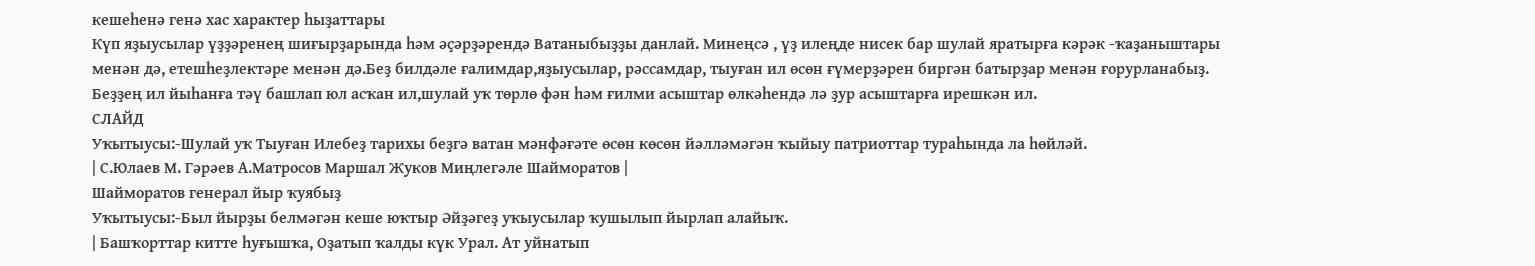кешеһенә генә хас характер һыҙаттары
Күп яҙыусылар үҙҙәренең шиғырҙарында һәм әҫәрҙәрендә Ватаныбыҙҙы данлай. Минеңсә , үҙ илеңде нисек бар шулай яратырға кәрәк -ҡаҙаныштары менән дә, етешһеҙлектәре менән дә.Беҙ билдәле ғалимдар,яҙыусылар, рәссамдар, тыуған ил өсөн ғүмерҙәрен биргән батырҙар менән ғорурланабыҙ. Беҙҙең ил йыһанға тәү башлап юл асҡан ил,шулай уҡ төрлө фән һәм ғилми асыштар өлкәһендә лә ҙур асыштарға ирешкән ил.
СЛАЙД
Уҡытыусы:-Шулай уҡ Тыуған Илебеҙ тарихы беҙгә ватан мәнфәғәте өсөн көсөн йәлләмәгән ҡыйыу патриоттар тураһында ла һөйләй.
| С.Юлаев М. Гәрәев А.Матросов Маршал Жуков Миңлегәле Шайморатов |
Шайморатов генерал йыр ҡуябыҙ
Уҡытыусы:-Был йырҙы белмәгән кеше юҡтыр Әйҙәгеҙ уҡыусылар ҡушылып йырлап алайыҡ.
| Башҡорттар китте һуғышҡа, Оҙатып ҡалды күк Урал. Ат уйнатып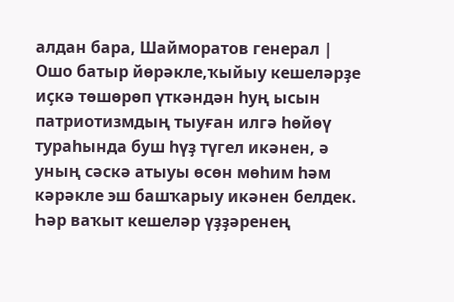алдан бара, Шайморатов генерал |
Ошо батыр йөрәкле,ҡыйыу кешеләрҙе иҫкә төшөрөп үткәндән һуң ысын патриотизмдың тыуған илгә һөйөү тураһында буш һүҙ түгел икәнен, ә уның сәскә атыуы өсөн мөһим һәм кәрәкле эш башҡарыу икәнен белдек.
Һәр ваҡыт кешеләр үҙҙәренең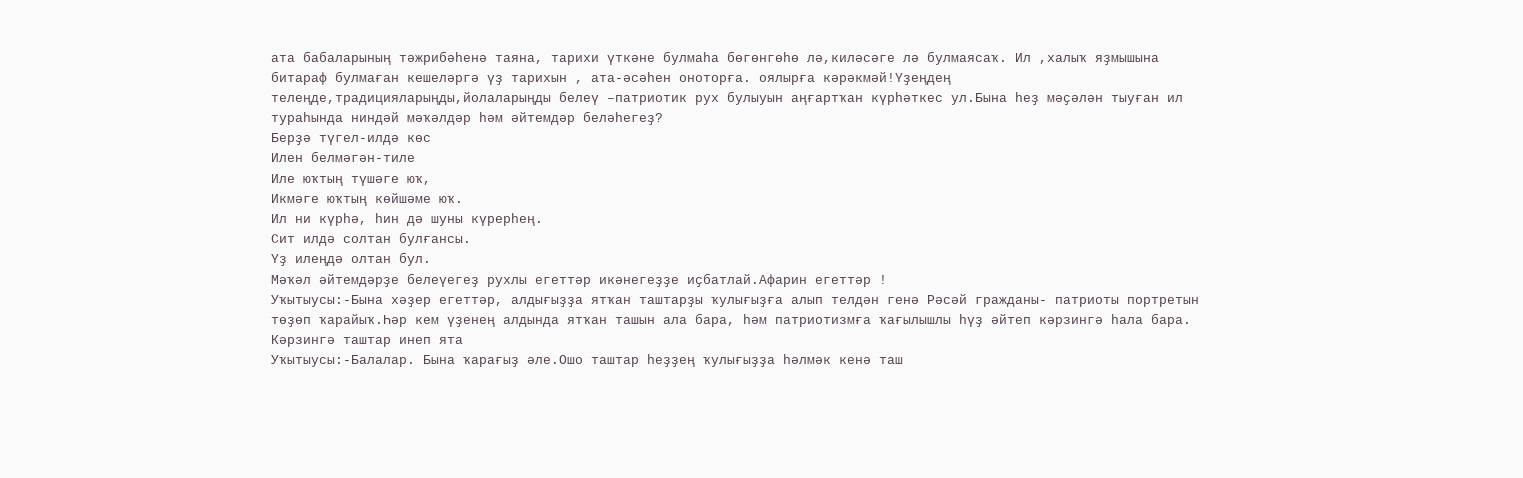ата бабаларының тәжрибәһенә таяна, тарихи үткәне булмаһа бөгөнгөһө лә,киләсәге лә булмаясаҡ. Ил ,халыҡ яҙмышына битараф булмаған кешеләргә үҙ тарихын , ата-әсәһен оноторға. оялырға кәрәкмәй!Үҙеңдең телеңде,традицияларыңды,йолаларыңды белеү –патриотик рух булыуын аңғартҡан күрһәткес ул.Бына һеҙ мәҫәлән тыуған ил тураһында ниндәй мәҡәлдәр һәм әйтемдәр беләһегеҙ?
Берҙә түгел-илдә көс
Илен белмәгән-тиле
Иле юҡтың түшәге юҡ,
Икмәге юҡтың көйшәме юҡ.
Ил ни күрһә, һин дә шуны күрерһең.
Сит илдә солтан булғансы.
Үҙ илеңдә олтан бул.
Мәҡәл әйтемдәрҙе белеүегеҙ рухлы егеттәр икәнегеҙҙе иҫбатлай.Афарин егеттәр !
Уҡытыусы:-Бына хәҙер егеттәр, алдығыҙҙа ятҡан таштарҙы ҡулығыҙға алып телдән генә Рәсәй гражданы- патриоты портретын төҙөп ҡарайыҡ.Һәр кем үҙенең алдында ятҡан ташын ала бара, һәм патриотизмға ҡағылышлы һүҙ әйтеп кәрзингә һала бара.
Кәрзингә таштар инеп ята
Уҡытыусы:-Балалар. Бына ҡарағыҙ әле.Ошо таштар һеҙҙең ҡулығыҙҙа һәлмәк кенә таш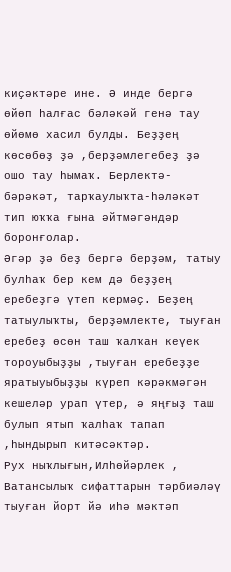киҫәктәре ине. Ә инде бергә өйөп һалғас бәләкәй генә тау өйөмө хасил булды. Беҙҙең көсөбөҙ ҙә ,берҙәмлегебеҙ ҙә ошо тау һымаҡ. Берлектә-бәрәкәт, тарҡаулыҡта-һәләкәт тип юҡҡа ғына әйтмәгәндәр боронғолар.
Әгәр ҙә беҙ бергә берҙәм, татыу булһаҡ бер кем дә беҙҙең еребеҙгә үтеп кермәҫ. Беҙең татыулыҡты, берҙәмлекте, тыуған еребеҙ өсөн таш ҡалҡан кеүек тороуыбыҙҙы ,тыуған еребеҙҙе яратыуыбыҙҙы күреп кәрәкмәгән кешеләр урап үтер, ә яңғыҙ таш булып ятып ҡалһаҡ тапап ,һындырып китәсәктәр.
Рух ныҡлығын,Илһөйәрлек , Ватансылыҡ сифаттарын тәрбиәләү тыуған йорт йә иһә мәктәп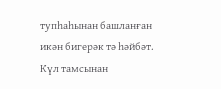тупһаһынан башланған икән бигерәк тә һәйбәт.
Күл тамсынан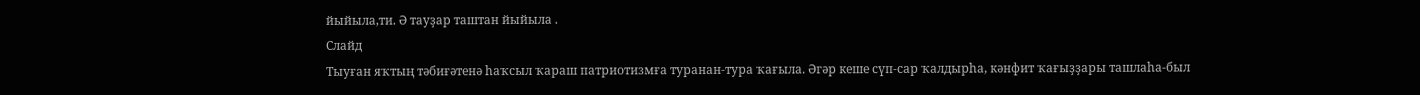йыйыла,ти. Ә тауҙар таштан йыйыла .
Слайд
Тыуған яҡтың тәбиғәтенә һаҡсыл ҡараш патриотизмға туранан-тура ҡағыла. Әгәр кеше сүп-сар ҡалдырһа, кәнфит ҡағыҙҙары ташлаһа-был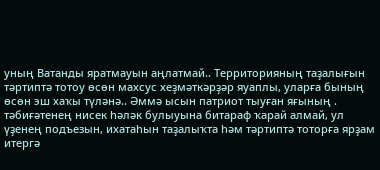уның Ватанды яратмауын аңлатмай.. Территорияның таҙалығын тәртиптә тотоу өсөн махсус хеҙмәткәрҙәр яуаплы, уларға бының өсөн эш хаҡы түләнә.. Әммә ысын патриот тыуған яғының . тәбиғәтенең нисек һәләк булыуына битараф ҡарай алмай, ул үҙенең подъезын, ихатаһын таҙалыҡта һәм тәртиптә тоторға ярҙам итергә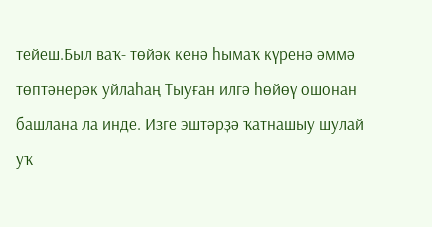тейеш.Был ваҡ- төйәк кенә һымаҡ күренә әммә төптәнерәк уйлаһаң Тыуған илгә һөйөү ошонан башлана ла инде. Изге эштәрҙә ҡатнашыу шулай уҡ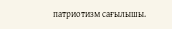патриотизм сағылышы.